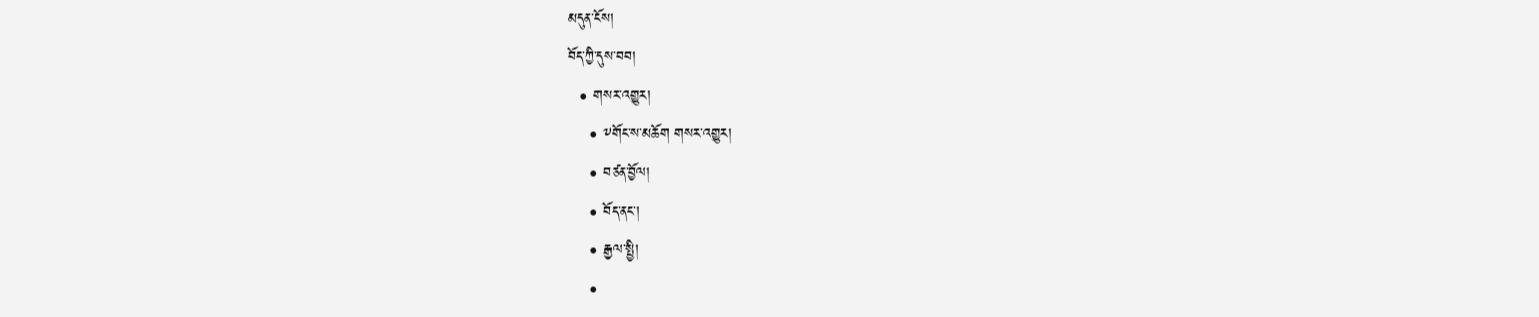མདུན་ངོས།
བོད་ཀྱི་དུས་བབ།
  • གསར་འགྱུར།
    • ༸གོང་ས་མཆོག གསར་འགྱུར།
    • བཙན་བྱོལ།
    • བོད་ནང་།
    • རྒྱལ་སྤྱི།
    •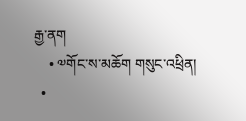རྒྱ་ནག
    • ༧གོང་ས་མཆོག གསུང་འཕྲིན།
  •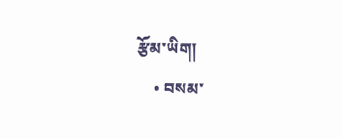རྩོམ་ཡིག།
    • བསམ་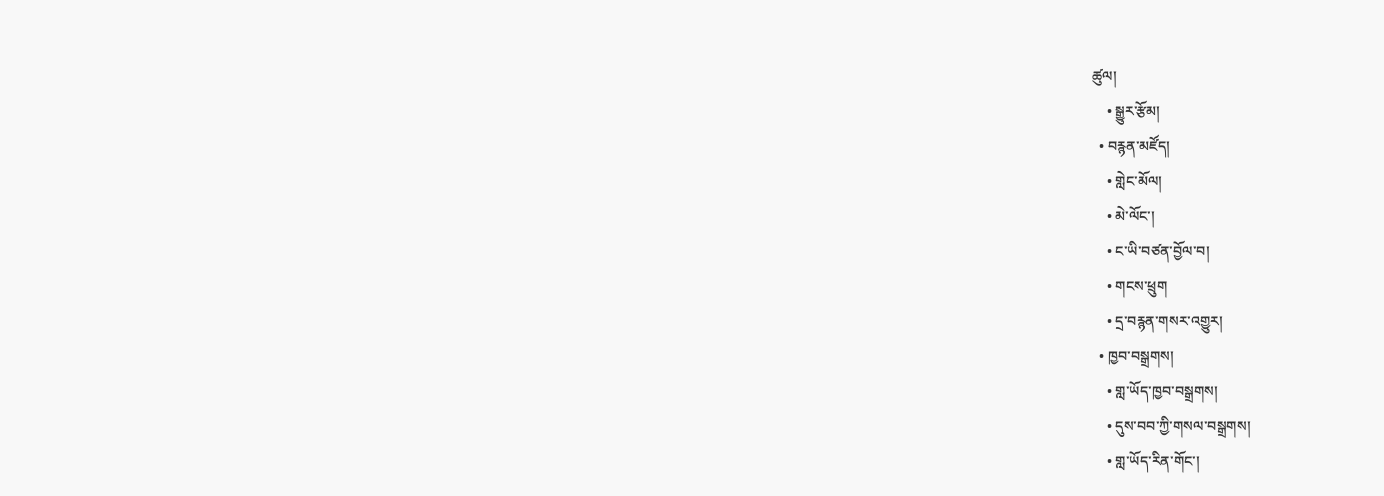ཚུལ།
    • སྒྱུར་རྩོམ།
  • བརྙན་མཛོད།
    • གླེང་མོལ།
    • མེ་ལོང་།
    • ང་ཡི་བཙན་བྱོལ་བ།
    • གངས་ཕྲུག
    • དྲ་བརྙན་གསར་འགྱུར།
  • ཁྱབ་བསྒྲགས།
    • གླ་ཡོད་ཁྱབ་བསྒྲགས།
    • དུས་བབ་ཀྱི་གསལ་བསྒྲགས།
    • གླ་ཡོད་རིན་གོང་།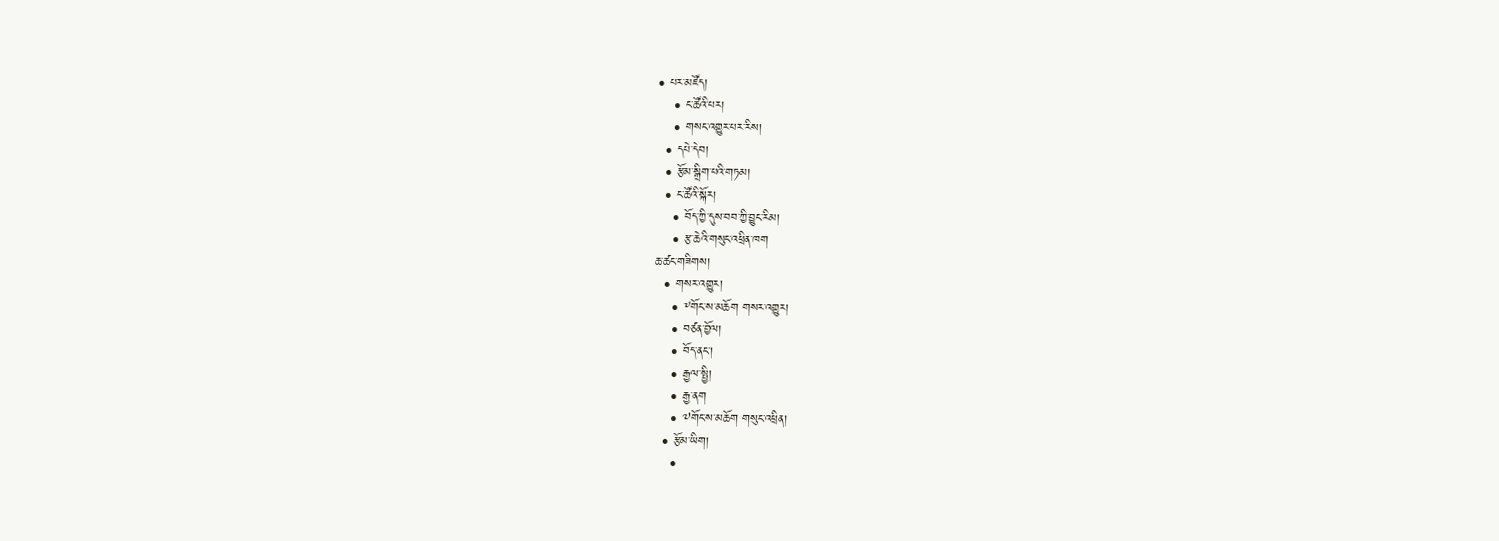• པར་མཛོད།
    • ང་ཚོའི་པར།
    • གསང་འགྱུར་པར་རིས།
  • དཔེ་དེབ།
  • རྩོམ་སྒྲིག་པའི་གཏམ།
  • ང་ཚོའི་སྐོར།
    • བོད་ཀྱི་དུས་བབ་ཀྱི་བྱུང་རིམ།
    • རྩ་ཆེའི་གསུང་འཕྲིན་ཁག
ཆ་ཚང་གཟིགས།
  • གསར་འགྱུར།
    • ༸གོང་ས་མཆོག གསར་འགྱུར།
    • བཙན་བྱོལ།
    • བོད་ནང་།
    • རྒྱལ་སྤྱི།
    • རྒྱ་ནག
    • ༧གོང་ས་མཆོག གསུང་འཕྲིན།
  • རྩོམ་ཡིག།
    •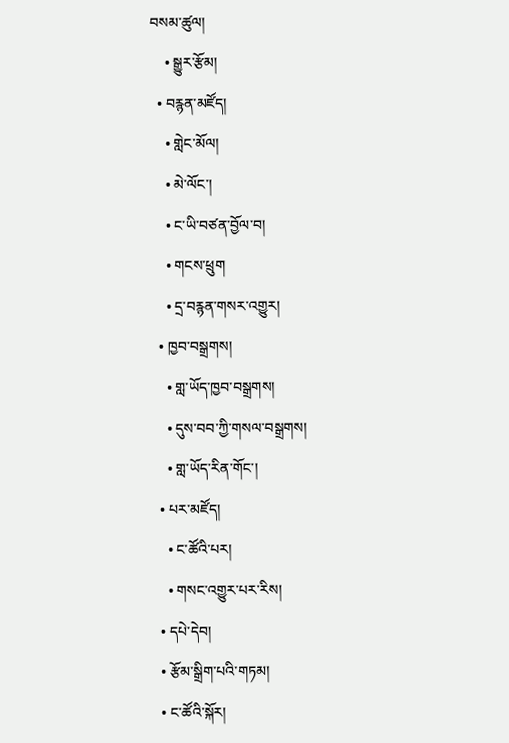བསམ་ཚུལ།
    • སྒྱུར་རྩོམ།
  • བརྙན་མཛོད།
    • གླེང་མོལ།
    • མེ་ལོང་།
    • ང་ཡི་བཙན་བྱོལ་བ།
    • གངས་ཕྲུག
    • དྲ་བརྙན་གསར་འགྱུར།
  • ཁྱབ་བསྒྲགས།
    • གླ་ཡོད་ཁྱབ་བསྒྲགས།
    • དུས་བབ་ཀྱི་གསལ་བསྒྲགས།
    • གླ་ཡོད་རིན་གོང་།
  • པར་མཛོད།
    • ང་ཚོའི་པར།
    • གསང་འགྱུར་པར་རིས།
  • དཔེ་དེབ།
  • རྩོམ་སྒྲིག་པའི་གཏམ།
  • ང་ཚོའི་སྐོར།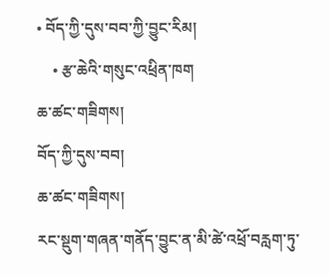• བོད་ཀྱི་དུས་བབ་ཀྱི་བྱུང་རིམ།
    • རྩ་ཆེའི་གསུང་འཕྲིན་ཁག
ཆ་ཚང་གཟིགས།
བོད་ཀྱི་དུས་བབ།
ཆ་ཚང་གཟིགས།
རང་སྡུག་གཞན་གནོད་བྱུང་ན་མི་ཚེ་འཕྲོ་བརླག་ཏུ་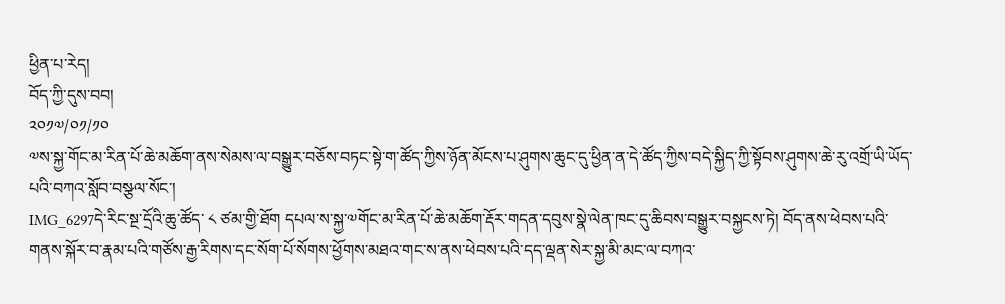ཕྱིན་པ་རེད།
བོད་ཀྱི་དུས་བབ།
༢༠༡༧/༠༡/༡༠
༧ས་སྐྱ་གོང་མ་རིན་པོ་ཆེ་མཆོག་ནས་སེམས་ལ་བསྒྱུར་བཅོས་བཏང་སྟེ་ག་ཚོད་ཀྱིས་ཉོན་མོངས་པ་ཤུགས་ཆུང་དུ་ཕྱིན་ན་དེ་ཚོད་ཀྱིས་བདེ་སྐྱིད་ཀྱི་སྟོབས་ཤུགས་ཆེ་རུ་འགྲོ་ཡི་ཡོད་པའི་བཀའ་སློབ་བསྩལ་སོང་།
IMG_6297དེ་རིང་སྔ་དྲོའི་ཆུ་ཚོད་ ༨ ཙམ་གྱི་ཐོག དཔལ་ས་སྐྱ་༧གོང་མ་རིན་པོ་ཆེ་མཆོག་རྡོར་གདན་དབུས་སྣེ་ལེན་ཁང་དུ་ཆིབས་བསྒྱུར་བསྐྱངས་ཏེ། བོད་ནས་ཕེབས་པའི་གནས་སྐོར་བ་རྣམ་པའི་གཙོས་རྒྱ་རིགས་དང་སོག་པོ་སོགས་ཕྱོགས་མཐའ་གང་ས་ནས་ཕེབས་པའི་དད་ལྡན་སེར་སྐྱ་མི་མང་ལ་བཀའ་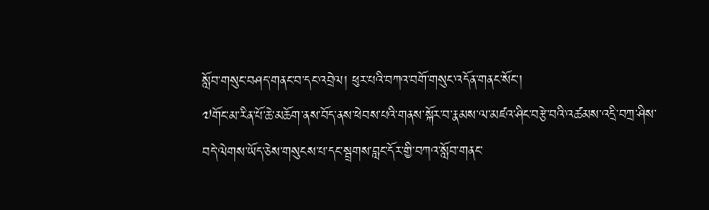སློབ་གསུང་བཤད་གནང་བ་དང་འབྲེལ། ཕུར་པའི་བཀའ་བགོ་གསུང་འདོན་གནང་སོང་།
༧གོང་མ་རིན་པོ་ཆེ་མཆོག་ནས་བོད་ནས་ཕེབས་པའི་གནས་སྐོར་བ་རྣམས་ལ་མཛའ་ཤིང་བརྩེ་བའི་འཚམས་འདྲི་བཀྲ་ཤིས་བདེ་ལེགས་ཡོད་ཅེས་གསུངས་པ་དང་སྦྲགས་བླང་དོར་གྱི་བཀའ་སློབ་གནང་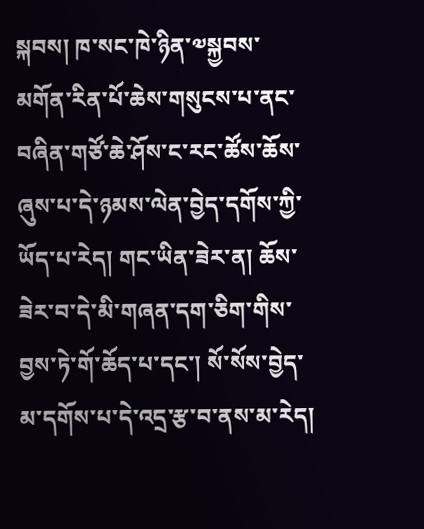སྐབས། ཁ་སང་ཁེ་ཉིན་༧སྐྱབས་མགོན་རིན་པོ་ཆེས་གསུངས་པ་ནང་བཞིན་གཙོ་ཆེ་ཤོས་ང་རང་ཚོས་ཆོས་ཞུས་པ་དེ་ཉམས་ལེན་བྱེད་དགོས་ཀྱི་ཡོད་པ་རེད། གང་ཡིན་ཟེར་ན། ཆོས་ཟེར་བ་དེ་མི་གཞན་དག་ཅིག་གིས་བྱས་ཏེ་གོ་ཆོད་པ་དང་། སོ་སོས་བྱེད་མ་དགོས་པ་དེ་འདྲ་རྩ་བ་ནས་མ་རེད།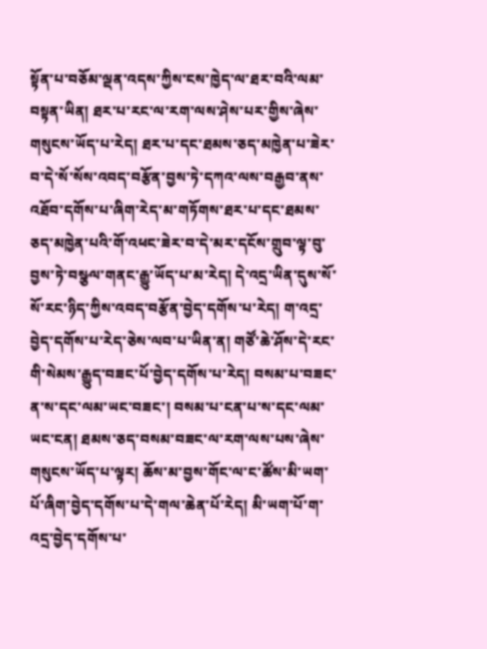སྟོན་པ་བཅོམ་ལྡན་འདས་ཀྱིས་ངས་ཁྱེད་ལ་ཐར་བའི་ལམ་བསྟན་ཡིན། ཐར་པ་རང་ལ་རག་ལས་ཤེས་པར་གྱིས་ཞེས་གསུངས་ཡོད་པ་རེད། ཐར་པ་དང་ཐམས་ཅད་མཁྱེན་པ་ཟེར་བ་དེ་སོ་སོས་འབད་བརྩོན་བྱས་ཏེ་དཀའ་ལས་བརྒྱབ་ནས་འཐོབ་དགོས་པ་ཞིག་རེད་མ་གཏོགས་ཐར་པ་དང་ཐམས་ཅད་མཁྱེན་པའི་གོ་འཕང་ཟེར་བ་དེ་མར་དངོས་གྲུབ་ལྟ་བུ་བྱས་ཏེ་བསྩལ་གནང་རྒྱུ་ཡོད་པ་མ་རེད། དེ་འདྲ་ཡིན་དུས་སོ་སོ་རང་ཉིད་ཀྱིས་འབད་བརྩོན་བྱེད་དགོས་པ་རེད། ག་འདྲ་བྱེད་དགོས་པ་རེད་ཅེས་ལབ་པ་ཡིན་ན། གཙོ་ཆེ་ཤོས་དེ་རང་གི་སེམས་རྒྱུད་བཟང་པོ་བྱེད་དགོས་པ་རེད། བསམ་པ་བཟང་ན་ས་དང་ལམ་ཡང་བཟང་། བསམ་པ་ངན་པ་ས་དང་ལམ་ཡང་ངན། ཐམས་ཅད་བསམ་བཟང་ལ་རག་ལས་པས་ཞེས་གསུངས་ཡོད་པ་ལྟར། ཆོས་མ་བྱས་གོང་ལ་ང་ཚོས་མི་ཡག་པོ་ཞིག་བྱེད་དགོས་པ་དེ་གལ་ཆེན་པོ་རེད། མི་ཡག་པོ་ག་འདྲ་བྱེད་དགོས་པ་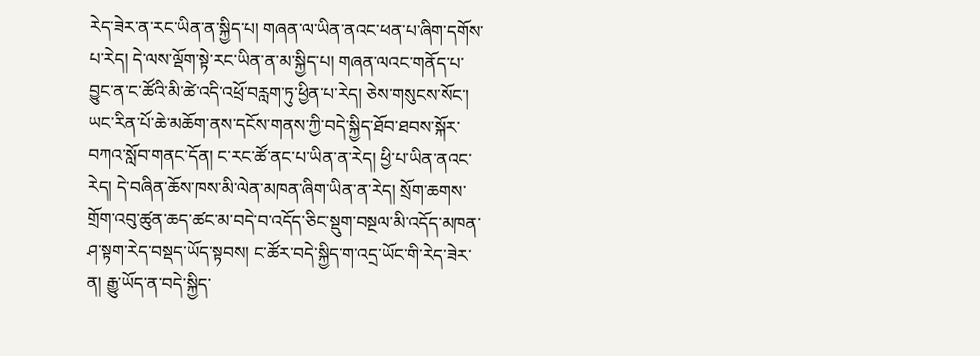རེད་ཟེར་ན་རང་ཡིན་ན་སྐྱིད་པ། གཞན་ལ་ཡིན་ནའང་ཕན་པ་ཞིག་དགོས་པ་རེད། དེ་ལས་ལྡོག་སྟེ་རང་ཡིན་ན་མ་སྐྱིད་པ། གཞན་ལའང་གནོད་པ་བྱུང་ན་ང་ཚོའི་མི་ཚེ་འདི་འཕྲོ་བརླག་ཏུ་ཕྱིན་པ་རེད། ཅེས་གསུངས་སོང་།
ཡང་རིན་པོ་ཆེ་མཆོག་ནས་དངོས་གནས་ཀྱི་བདེ་སྐྱིད་ཐོབ་ཐབས་སྐོར་བཀའ་སློབ་གནང་དོན། ང་རང་ཚོ་ནང་པ་ཡིན་ན་རེད། ཕྱི་པ་ཡིན་ནའང་རེད། དེ་བཞིན་ཆོས་ཁས་མི་ལེན་མཁན་ཞིག་ཡིན་ན་རེད། སྲོག་ཆགས་གྲོག་འབུ་ཚུན་ཆད་ཚང་མ་བདེ་བ་འདོད་ཅིང་སྡུག་བསྔལ་མི་འདོད་མཁན་ཤ་སྟག་རེད་བསྡད་ཡོད་སྟབས། ང་ཚོར་བདེ་སྐྱིད་ག་འདྲ་ཡོང་གི་རེད་ཟེར་ན། རྒྱུ་ཡོད་ན་བདེ་སྐྱིད་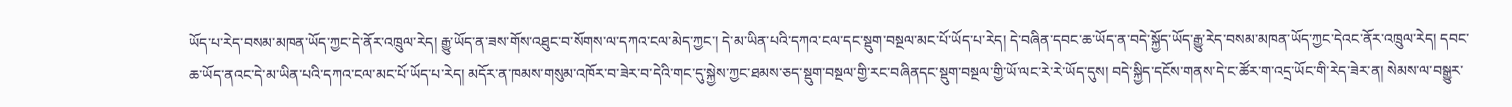ཡོད་པ་རེད་བསམ་མཁན་ཡོད་ཀྱང་དེ་ནོར་འཁྲུལ་རེད། རྒྱུ་ཡོད་ན་ཟས་གོས་འཐུང་བ་སོགས་ལ་དཀའ་ངལ་མེད་ཀྱང་། དེ་མ་ཡིན་པའི་དཀའ་ངལ་དང་སྡུག་བསྔལ་མང་པོ་ཡོད་པ་རེད། དེ་བཞིན་དབང་ཆ་ཡོད་ན་བདེ་སྐྱོད་ཡོད་རྒྱུ་རེད་བསམ་མཁན་ཡོད་ཀྱང་དེའང་ནོར་འཁྲུལ་རེད། དབང་ཆ་ཡོད་ནའང་དེ་མ་ཡིན་པའི་དཀའ་ངལ་མང་པོ་ཡོད་པ་རེད། མདོར་ན་ཁམས་གསུམ་འཁོར་བ་ཟེར་བ་དེའི་གང་དུ་སྐྱེས་ཀྱང་ཐམས་ཅད་སྡུག་བསྔལ་གྱི་རང་བཞིནདང་སྡུག་བསྔལ་གྱི་ཡོ་ལང་རེ་རེ་ཡོད་དུས། བདེ་སྐྱིད་དངོས་གནས་དེ་ང་ཚོར་ག་འདྲ་ཡོང་གི་རེད་ཟེར་ན། སེམས་ལ་བསྒྱུར་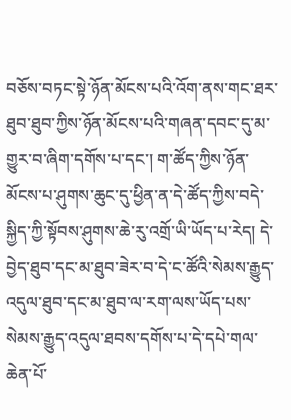བཅོས་བཏང་སྟེ་ཉོན་མོངས་པའི་འོག་ནས་གང་ཐར་ཐུབ་ཐུབ་ཀྱིས་ཉོན་མོངས་པའི་གཞན་དབང་དུ་མ་གྱུར་བ་ཞིག་དགོས་པ་དང་། ག་ཚོད་ཀྱིས་ཉོན་མོངས་པ་ཤུགས་ཆུང་དུ་ཕྱིན་ན་དེ་ཚོད་ཀྱིས་བདེ་སྐྱིད་ཀྱི་སྟོབས་ཤུགས་ཆེ་རུ་འགྲོ་ཡི་ཡོད་པ་རེད། དེ་བྱེད་ཐུབ་དང་མ་ཐུབ་ཟེར་བ་དེ་ང་ཚོའི་སེམས་རྒྱུད་འདུལ་ཐུབ་དང་མ་ཐུབ་ལ་རག་ལས་ཡོད་པས་སེམས་རྒྱུད་འདུལ་ཐབས་དགོས་པ་དེ་དཔེ་གལ་ཆེན་པོ་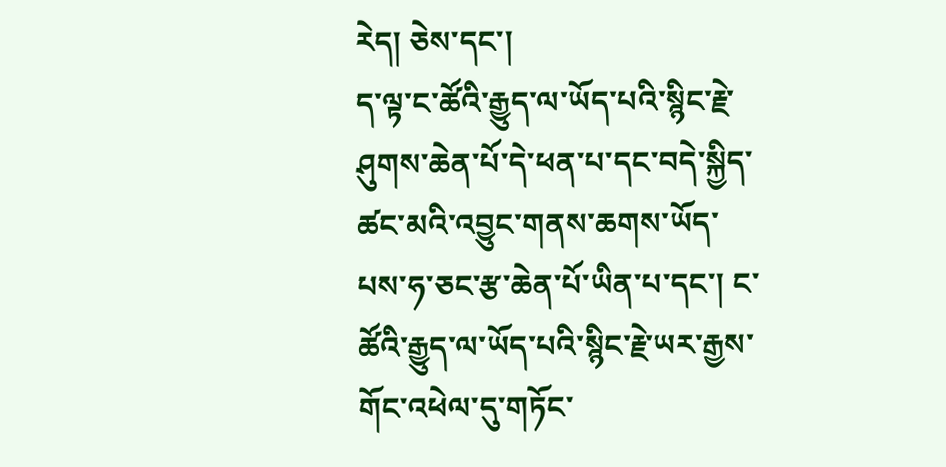རེད། ཅེས་དང་།
ད་ལྟ་ང་ཚོའི་རྒྱུད་ལ་ཡོད་པའི་སྙིང་རྗེ་ཤུགས་ཆེན་པོ་དེ་ཕན་པ་དང་བདེ་སྐྱིད་ཚང་མའི་འབྱུང་གནས་ཆགས་ཡོད་པས་ཧ་ཅང་རྩ་ཆེན་པོ་ཡིན་པ་དང་། ང་ཚོའི་རྒྱུད་ལ་ཡོད་པའི་སྙིང་རྗེ་ཡར་རྒྱས་གོང་འཕེལ་དུ་གཏོང་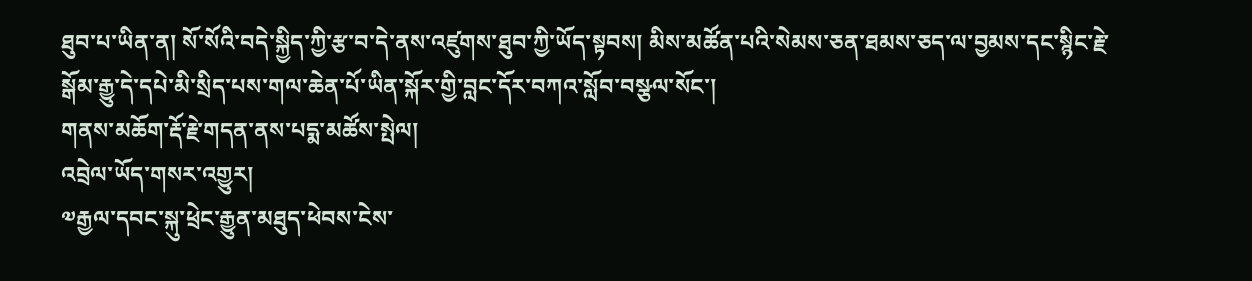ཐུབ་པ་ཡིན་ན། སོ་སོའི་བདེ་སྐྱིད་ཀྱི་རྩ་བ་དེ་ནས་འཛུགས་ཐུབ་ཀྱི་ཡོད་སྟབས། མིས་མཚོན་པའི་སེམས་ཅན་ཐམས་ཅད་ལ་བྱམས་དང་སྙིང་རྗེ་སྒོམ་རྒྱུ་དེ་དཔེ་མི་སྲིད་པས་གལ་ཆེན་པོ་ཡིན་སྐོར་གྱི་བླང་དོར་བཀའ་སློབ་བསྩལ་སོང་།
གནས་མཆོག་རྡོ་རྗེ་གདན་ནས་པདྨ་མཚོས་སྤེལ།
འབྲེལ་ཡོད་གསར་འགྱུར།
༧རྒྱལ་དབང་སྐུ་ཕྲེང་རྒྱུན་མཐུད་ཕེབས་ངེས་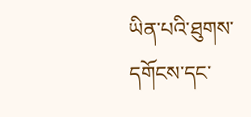ཡིན་པའི་ཐུགས་དགོངས་དང་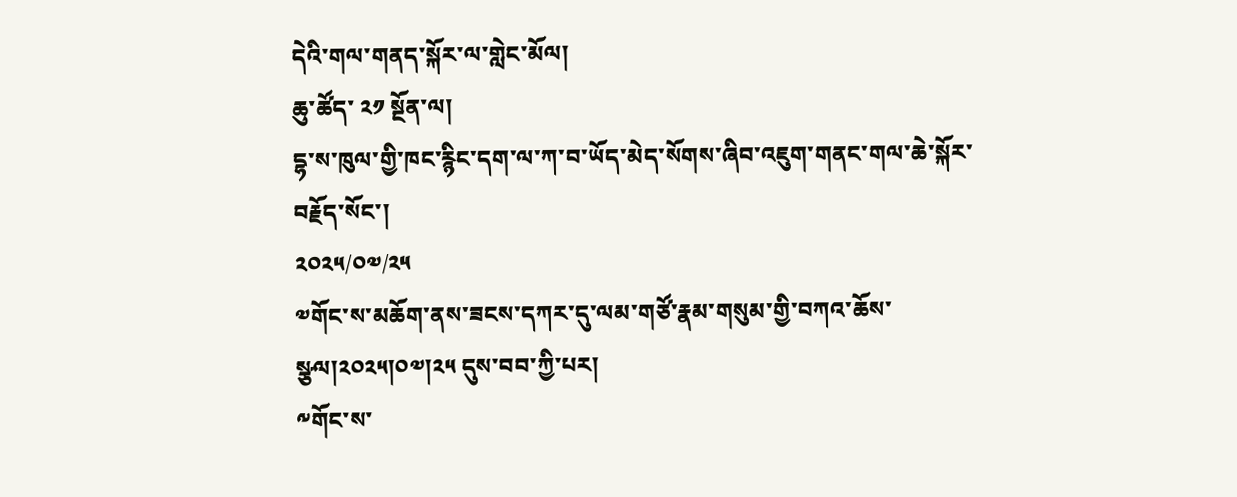དེའི་གལ་གནད་སྐོར་ལ་གླེང་མོལ།
ཆུ་ཚོད་ ༢༡ སྔོན་ལ།
དྷ་ས་ཁུལ་གྱི་ཁང་རྙིང་དག་ལ་ཀ་བ་ཡོད་མེད་སོགས་ཞིབ་འཇུག་གནང་གལ་ཆེ་སྐོར་བརྗོད་སོང་།
༢༠༢༥/༠༧/༢༥
༧གོང་ས་མཆོག་ནས་ཟངས་དཀར་དུ་ལམ་གཙོ་རྣམ་གསུམ་གྱི་བཀའ་ཆོས་སྩལ།༢༠༢༥།༠༧།༢༥ དུས་བབ་ཀྱི་པར།
༸གོང་ས་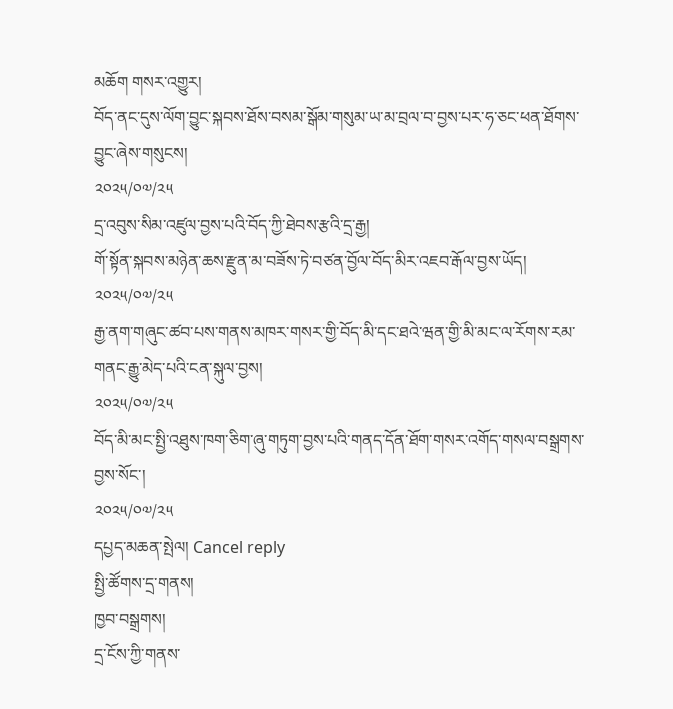མཆོག གསར་འགྱུར།
བོད་ནང་དུས་ལོག་བྱུང་སྐབས་ཐོས་བསམ་སྒོམ་གསུམ་ཡ་མ་བྲལ་བ་བྱས་པར་ཧ་ཅང་ཕན་ཐོགས་བྱུང་ཞེས་གསུངས།
༢༠༢༥/༠༧/༢༥
དྲ་འབུས་སིམ་འཛུལ་བྱས་པའི་བོད་ཀྱི་ཐེབས་རྩའི་དྲ་རྒྱ།
གོ་སྟོན་སྐབས་མཉེན་ཆས་རྫུན་མ་བཟོས་ཏེ་བཙན་བྱོལ་བོད་མིར་འཇབ་རྒོལ་བྱས་ཡོད།
༢༠༢༥/༠༧/༢༥
རྒྱ་ནག་གཞུང་ཚབ་པས་གནས་མཁར་གསར་གྱི་བོད་མི་དང་ཐའེ་ཝན་གྱི་མི་མང་ལ་རོགས་རམ་གནང་རྒྱུ་མེད་པའི་ངན་སྐུལ་བྱས།
༢༠༢༥/༠༧/༢༥
བོད་མི་མང་སྤྱི་འཐུས་ཁག་ཅིག་ཞུ་གཏུག་བྱས་པའི་གནད་དོན་ཐོག་གསར་འགོད་གསལ་བསྒྲགས་བྱས་སོང་།
༢༠༢༥/༠༧/༢༥
དཔྱད་མཆན་སྤེལ། Cancel reply
སྤྱི་ཚོགས་དྲ་གནས།
ཁྱབ་བསྒྲགས།
དྲ་ངོས་ཀྱི་གནས་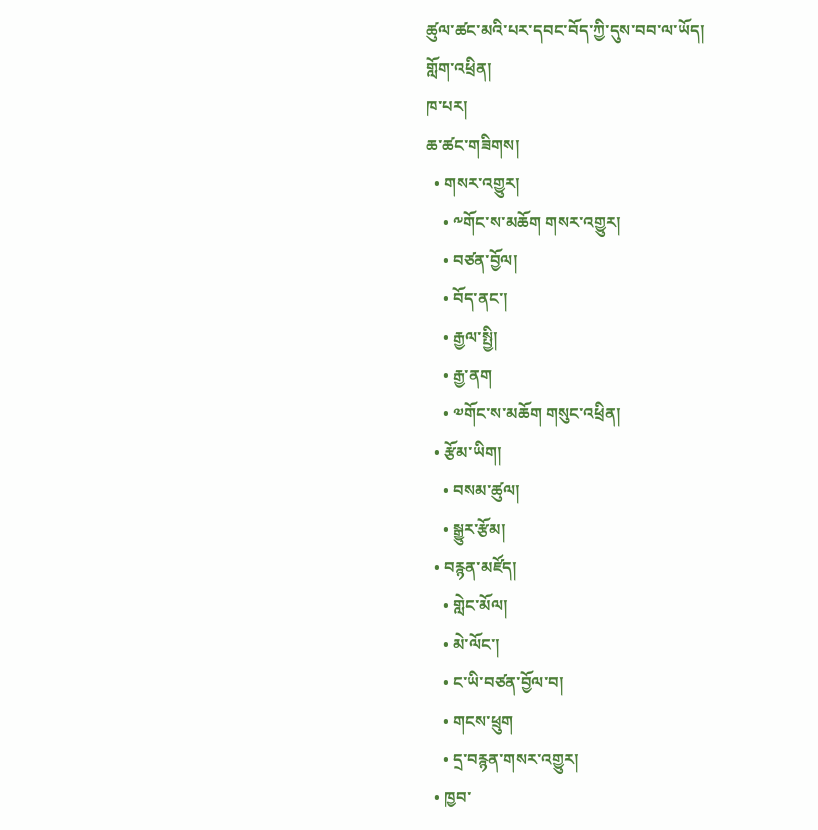ཚུལ་ཚང་མའི་པར་དབང་བོད་ཀྱི་དུས་བབ་ལ་ཡོད།
གློག་འཕྲིན།
ཁ་པར།
ཆ་ཚང་གཟིགས།
  • གསར་འགྱུར།
    • ༸གོང་ས་མཆོག གསར་འགྱུར།
    • བཙན་བྱོལ།
    • བོད་ནང་།
    • རྒྱལ་སྤྱི།
    • རྒྱ་ནག
    • ༧གོང་ས་མཆོག གསུང་འཕྲིན།
  • རྩོམ་ཡིག།
    • བསམ་ཚུལ།
    • སྒྱུར་རྩོམ།
  • བརྙན་མཛོད།
    • གླེང་མོལ།
    • མེ་ལོང་།
    • ང་ཡི་བཙན་བྱོལ་བ།
    • གངས་ཕྲུག
    • དྲ་བརྙན་གསར་འགྱུར།
  • ཁྱབ་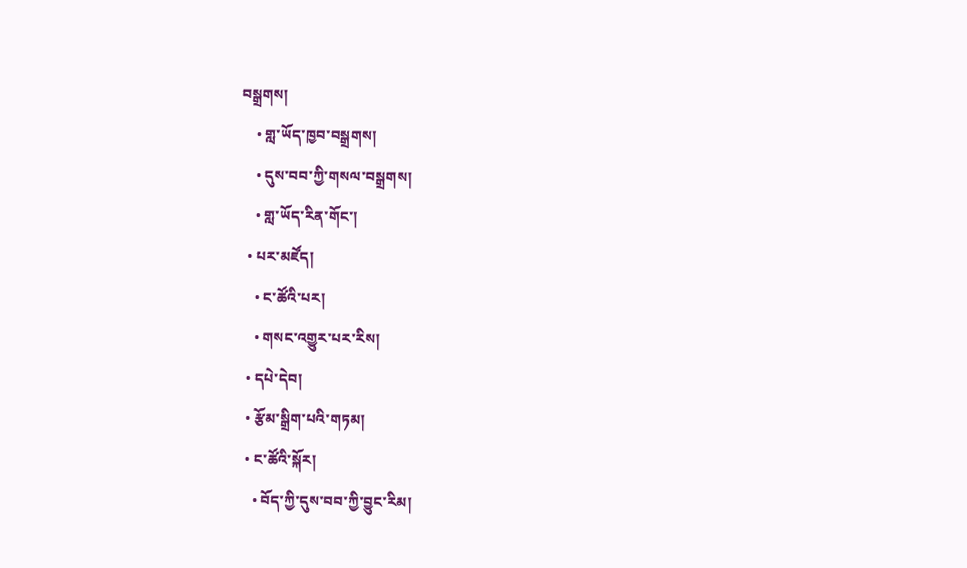བསྒྲགས།
    • གླ་ཡོད་ཁྱབ་བསྒྲགས།
    • དུས་བབ་ཀྱི་གསལ་བསྒྲགས།
    • གླ་ཡོད་རིན་གོང་།
  • པར་མཛོད།
    • ང་ཚོའི་པར།
    • གསང་འགྱུར་པར་རིས།
  • དཔེ་དེབ།
  • རྩོམ་སྒྲིག་པའི་གཏམ།
  • ང་ཚོའི་སྐོར།
    • བོད་ཀྱི་དུས་བབ་ཀྱི་བྱུང་རིམ།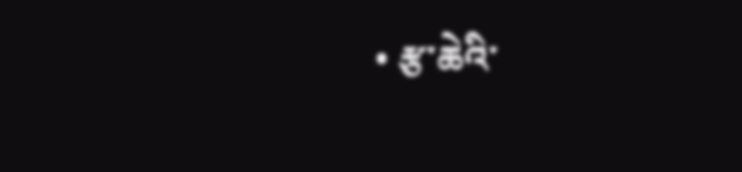• རྩ་ཆེའི་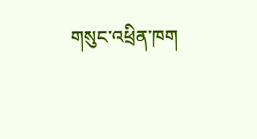གསུང་འཕྲིན་ཁག